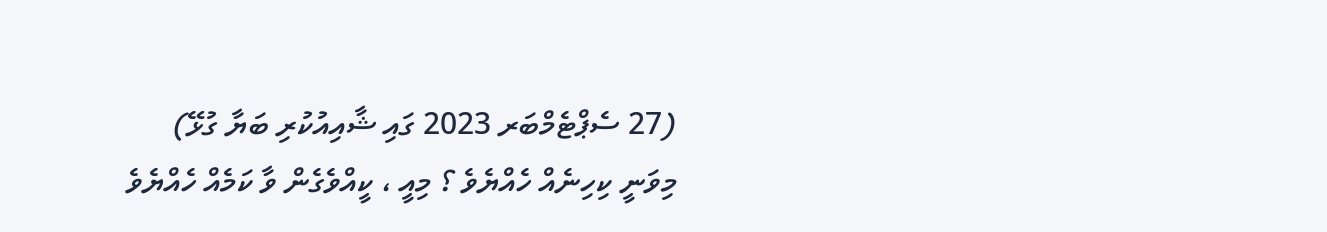(27 ސެޕްޓެމްބަރ 2023 ގައި ޝާއިއުކުރި ބަޔާ ގުޅޭ)
މިވަނީ ކިހިނެއް ހެއްޔެވެ ؟ މިއީ ، ކީއްވެގެން ވާ ކަމެއް ހެއްޔެވެ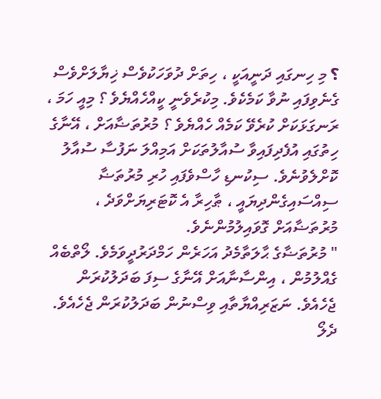؟ މި ހިނގައި ދަނީއަކީ ، ހިތަށް ދުވަހަކުވެސް ޚިޔާލަށްވެސް ގެނެވިފައި ނުވާ ކަމެކެވެ. މިކުރެވެނީ ކީއްހެއްޔެވެ ؟ މިއީ ހަމަ ، ރަނގަޅަކަށް ކުރެވޭ ކަމެއް ހެއްޔެވެ ؟ މުރުތަޟާއަށް ، އޭނާގެ ހިތުގައި އުފެދިފައިވާ ސުއާލުތަކަށް އަމިއްލަ ނަފުސާ ސުއާލު ކޮށްލެވުނެވެ. ސިކުނޑި ހާސްވެފައި ހުރި މުރުތަޟާ ސިއްސައިގެންދިޔައީ ، ޠާހިރާ އެ ކޮޓަރިޔަށްވަދެ ، މުރުތަޟާއަށް ގޮވައިލުމުންނެވެ.
" މުރުތަޟާގެ ޙާލަތާމެދު އަހަރެން ހަމްދަރުދީވަމެވެ. ލޯތްބެއް ގެއްލުމުން ، އިންސާނާއަށް އޭނާގެ ސިފަ ބަދަލުކުރަން ޖެހެއެވެ. ނަޒަރިއްޔާތާއި ވިސްނުން ބަދަލުކުރަން ޖެހެއެވެ. ދެލޯ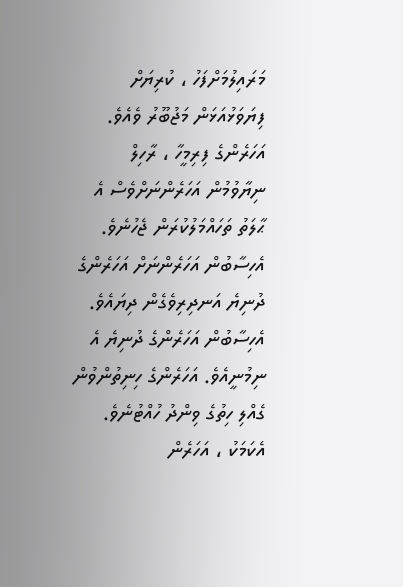މަރައިލުމަށްފަހު ، ކުރިޔަށް ފިޔަވަޅުއަޅަން މަޖުބޫރު ވެއެވެ. އަހަރެންގެ ފިރިމީހާ ، ރާހިލް ނިޔާވުމުން އަހަރެންނަށްވެސް އެ ޙާލަތު ތަހައްމަލުކުރަން ޖެހުނެވެ. އެހިސާބުން އަހަރެންނަށް އަހަރެންގެ ދުނިޔެ އަނދިރިވެގެން ދިޔައެވެ. އެހިސާބުން އަހަރެންގެ ދުނިޔެ އެ ނިމުނީއެވެ. އަހަރެންގެ ހިނިތުންވުން ގެއްލި ހިތުގެ ވިންދު ހުއްޓުނެވެ. އެކަމަކު ، އަހަރެން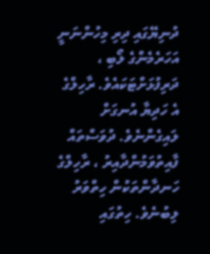ދުނިޔޭގައި ދިރި މިހުންނަނީ އަހަރެމެންގެ ލޯބި ، ދަރިފުޅަށްޓަކައެވެ. ރާހިލްގެ އެ ހަދިޔާ އުނގަށް ލައިގެންނެވެ. ދުވަސްތައް ފާއިތުވަމުންދާއިރު ، ރާހިލްގެ ހަނދާންތަކުން ހިތްވަރު ލިބުނެވެ. ހިތުގައި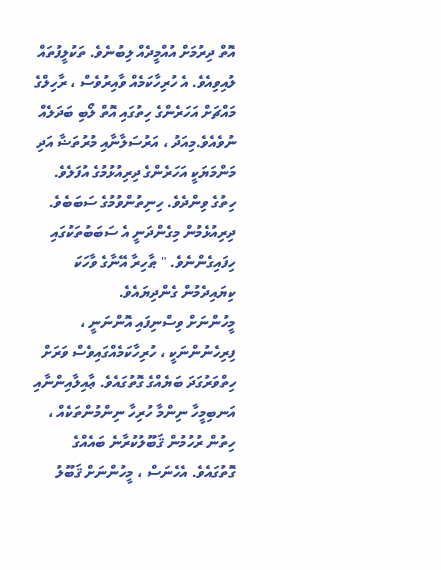އޮތް ދިރުމަށް އުއްމީދެއް ލިބުނެވެ. ތަކުލީފުތައް ލުއިވިއެވެ. އެ ހުރިހާކަމެއް ވާއިރުވެސް ، ރާހިލްގެ މައްޗަށް އަހަރެންގެ ހިތުގައި އޮތް ލޯބި ބަދަލެއް ނުވެއެވެ.މިއަދު ، އަރުސަލާނާއި މުރުތަޟާ އަދި މަންމަޔަކީ އަހަރެންގެ ދިރިއުޅުމުގެ އުފަލެވެ. ހިތުގެ ވިންދެވެ. ހިނިތުންވުމުގެ ސަބަބެވެ. ދިރިއުޅެމުން މިގެންދަނީ އެ ސަބަބުތަކުގައި ހިފައިގެންނެވެ. " ޠާހިރާ އޭނާގެ ވާހަކަ ކިޔައިދެމުން ގެންދިޔައެވެ.
މީހުންނަށް ވިސްނިފައި އޮންނަނީ ، ފިރިހެނުންނަކީ ، ހުރިހާކަމެއްގައިވެސް ވަރަށް ހިތްވަރުގަދަ ބަޔެއްގެ ގޮތުގައެވެ. ޢާއިލާއިންނާއި އަނބިމީހާ ނިންމާ ހުރިހާ ނިންމުންތަކެއް ، ހިތުން ރުހުމުން ޤަބޫލުކުރާނެ ބައެއްގެ ގޮތުގައެވެ. އެހެނަސް ، މީހުންނަށް ޤަބޫލު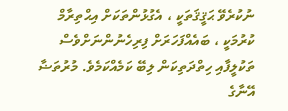ނުކުރެވޭ ޙަޤީޤަތަކީ ، އެގުޅުންތަކަށް އިޙްތިރާމް ކުރުމަކީ ، ބައެއްފަހަރަށް ފިރިހެނުންނަށްވެސް ތަކުލީފާއި ހިތްދަތިކަން ލިބޭ ކަމެއްކަމެވެ. މުރުތަޟާ އޭނާގެ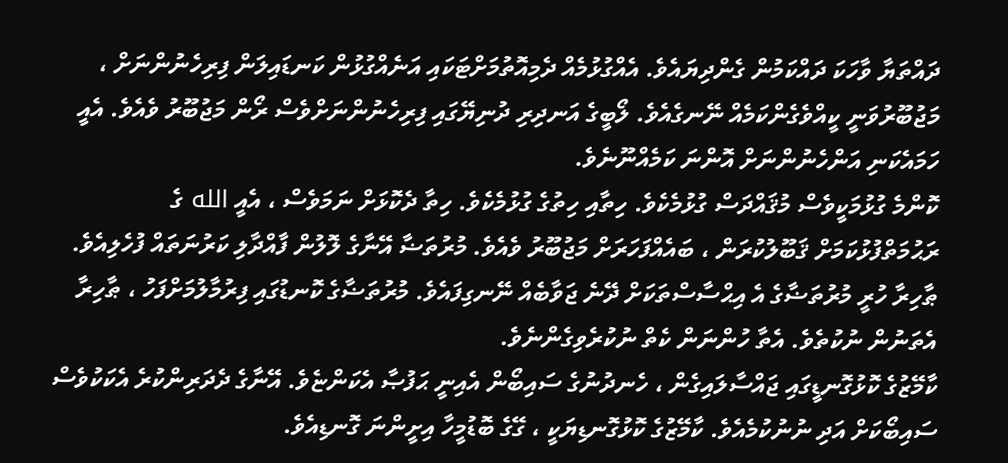ދައްތަޔާ ވާހަކަ ދައްކަމުން ގެންދިޔައެވެ. އެއްގުޅުމެއް ދެމިއޮތުމަށްޓަކައި އަނެއްގުޅުން ކަނޑައިލަން ފިރިހެނުންނަށް ، މަޖުބޫރުވަނީ ކީއްވެގެންކަމެއް ނޭނގެއެވެ. ލޯބީގެ އަނދިރި ދުނިޔޭގައި ފިރިހެނުންނަށްވެސް ރޯން މަޖުބޫރު ވެއެވެ. އެއީ ހަމައެކަނި އަންހެނުންނަށް އޮންނަ ކަމެއްނޫނެވެ.
ކޮންމެ ގުޅުމަކީވެސް މުޤައްދަސް ގުޅުމެކެވެ. ހިތާއި ހިތުގެ ގުޅުމެކެވެ. ހިތާ ދެކޮޅަށް ނަމަވެސް ، އެއީ الله ގެ ރަޙުމަތްފުޅުކަމަށް ޤަބޫލުކުރަން ، ބައެއްފަހަރަށް މަޖުބޫރު ވެއެވެ. މުރުތަޟާ އޭނާގެ ލޮލުން ފާއްދާލި ކަރުނަތައް ފުހެލިއެވެ. ޠާހިރާ ހުރީ މުރުތަޟާގެ އެ އިޙްސާސްތަކަށް ދޭނެ ޖަވާބެއް ނޭނގިފައެވެ. މުރުތަޟާގެ ކޮނޑުގައި ފިރުމާލުމަށްފަހު ، ޠާހިރާ އެތަނުން ނުކުތެވެ. އެތާ ހުންނަން ކެތް ނުކުރެވިގެންނެވެ.
ކާމޭޒުގެ ކޮޅުގޮނޑީގައި ޖައްސާލައިގެން ، ހެނދުނުގެ ސައިބޯން އެއިނީ ޙަފުޞާ އެކަންޏެވެ. އޭނާގެ ދެދަރިންކުރެ އެކަކުވެސް ސައިބޯކަށް އަދި ނުނުކުމެއެވެ. ކާމޭޒުގެ ކޮޅުގޮނޑިޔަކީ ، ގޭގެ ބޮޑުމީހާ އިށީންނަ ގޮނޑިއެވެ.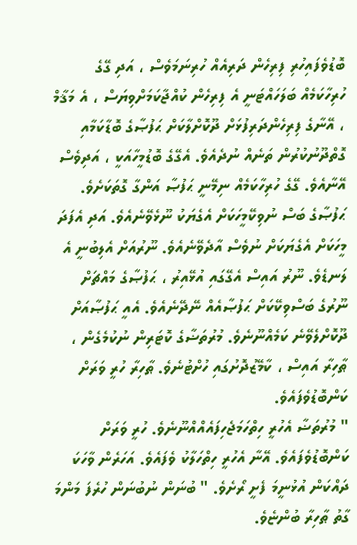ބޮޑުވެފައިހުރި ފިރިހެން ދަރިއެއް ހުރިނަމަވެސް ، އަދި ގޭގެ ހުރިހާކަމެއް ބަލަހައްޓަނީ އެ ފިރިހެން ކުއްޖާކަމަށްވިޔަސް ، އެ މަޤާމް ، އޭނާގެ ފިރިހެންދަރިފުޅަށް ދޫކޮށްލާކަށް ޙަފުޞާގެ ބޮޑާކަމާއި ގޮތްދޫނުކުރުން ތަނެއް ނުދެއެވެ. އެގޭގެ ބޮޑުމީހާއަކީ ، އަދިވެސް އޭނާއެވެ. ގޭގެ ހުރިހާކަމެއް ނިމޭނީ ޙަފުޞާ އަންގާ ގޮތަކަށެވެ. ޙަފުޞާގެ ބަސް ނުވިކޭމީހަކަށް އެގެޔަކު ނޫޅެވޭނެއެވެ. އަދި އެފަދަ މީހަކަށް އެގެޔަކަށް ނުވެސް އާދެވޭނެއެވެ. ނޫރުއަށް އެލިބުނީ އެ ލަނޑެވެ. ނޫރު އައިސް އެގޭގައި އުޅޭއިރު ، ޙަފުޞާގެ މައްޗަށް ނޫރުގެ ބަސްވިކޭކަށް ޙަފުޞާއެއް ނޭދޭނެއެވެ. އެއީ ޙަފުޞާއަށް ދޫކޮށްލެވޭނެ ކަމެއްނޫނެވެ. މުރުތަޟާގެ ކޮޓަރިން ނުކުމެގެން ، ޠާހިރާ އައިސް ، ކާމޭޒުދޮށުގައި ހުށްޓުނެވެ. ޠާހިރާ ހުރީ ވަރަށް ކަންބޮޑުވެފައެވެ.
" މުރުތަޟާ އެހުރީ ހިތްހަމަޖެހިފައެއްއްނޫނެވެ. ހުރީ ވަރަށް ކަންބޮޑުވެފައެވެ. އޭނާ އެހުރީ ހިތްހަލާކު ވެފައެވެ. އަހަރެން ވާހަކަ ދައްކަން އުޅުނީމަ ފެށީ ރޯށެވެ. " ބުނަން ނުބުނަން ހުރެފަ މަންމަ ގާތު ޠާހިރާ ބުންޏެވެ.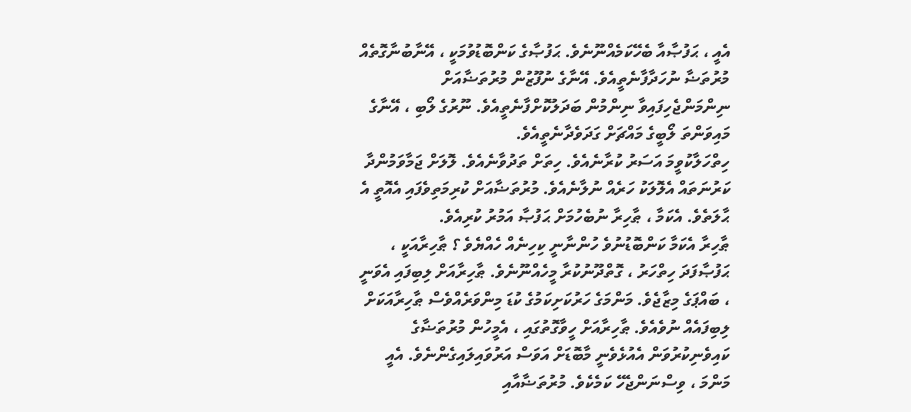އެއީ ، ޙަފުޞާއާ ބެހޭކަމެއްނޫނެވެ. ޙަފުޞާގެ ކަންބޮޑުވުމަކީ ، އޭނާބުނާގޮތެއް މުރުތަޟާ ނުހަދާފާނެތީއެވެ. އޭނާގެ ނުފޫޒުން މުރުތަޟާއަށް ނިންމަންޖެހިފައިވާ ނިންމުން ބަދަލުކޮށްފާނެތީއެވެ. ނޫރުގެ ލޯބި ، އޭނާގެ މައިވަންތަ ލޯބީގެ މައްޗަށް ގަދަވެދާނެތީއެވެ.
ހިތްހަލާކުވީމަ އަސަރު ކުރާނެއެވެ. ހިތަށް ތަދުވާނެއެވެ. ލޮލަށް ޖަމާވަމުންދާ ކަރުނަތައް އެލޮލަކު ހަރެއް ނުލާނެއެވެ. މުރުތަޟާއަށް ކުރިމަތިވެފައި އެއޮތީ އެ ޙާލަތެވެ. އެކަމާ ، ޠާހިރާ ނުބެހުމަށް ޙަފުޞާ އަމުރު ކުރިއެވެ.
ޠާހިރާ އެކަމާ ކަންބޮޑުނުވެ ހުންނާނީ ކިހިނެއް ހެއްޔެވެ ؟ ޠާހިރާއަކީ ، ޙަފުޞާފަދަ ހިތްހަރު ، ގޮތްދޫނުކުރާ މީހެއްނޫނެވެ. ޠާހިރާއަށް ލިބިފައި އެވަނީ ، ބައްޕަގެ މިޒާޖެވެ. މަންމަގެ ހަރުކަށިކަމުގެ ކުޑަ މިންވަރެއްވެސް ޠާހިރާއަކަށް ލިބިފައެއް ނުވެއެވެ. ޠާހިރާއަށް ހީވާގޮތުގައި ، އެމީހުން މުރުތަޟާގެ ކައިވެނިކުރުވަން އެއުޅެވެނީ މާބޮޑަށް އަވަސް އަރުވައިލައިގެންނެވެ. އެއީ މަންމަ ، ވިސްނަންޖެހޭ ކަމެކެވެ. މުރުތަޟާއާއި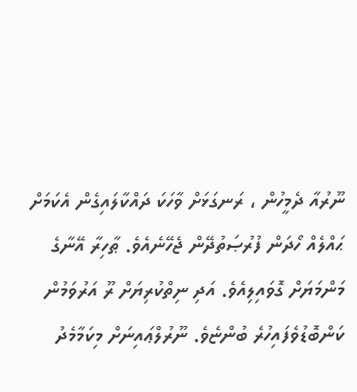ނޫރުއާ ދެމީހުން ، ރަނގަޅަށް ވާހަކަ ދައްކާލައިގެން އެކަމަށް ޙައްލެއް ހޯދަން ފުރުޞަތުދޭން ޖެހޭނެއެވެ. ޠާހިރާ އޭނާގެ މަންމަޔަށް ގޮވައިލިއެވެ. އަދި ނިތްކުރިޔަށް ރޫ އަރުވަމުން ކަންބޮޑުވެފައިހުރެ ބުންޏެވެ. ނޫރުލްޢައިނަށް މިކަމާމެދު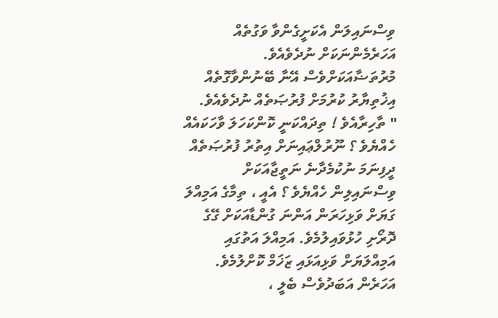ވިސްނައިލަން އެކަށީގެންވާ ވަގުތެއް އަހަރެމެންނަކަށް ނުދެވެއެވެ. މުރުތަޟާއަކަށްވެސް އޭނާ ބޭނުންވާގޮތެއް އިޚުތިޔާރު ކުރުމަށް ފުރުޞަތެއް ނުދެވެއެވެ.
" ތާހިރާއެވެ ! ތިދައްކަނީ ކޮންކަހަލަ ވާހަކައެއް ހެއްޔެވެ ؟ ނޫރުލްޢައިނަށް އިތުރު ފުރުޞަތެއް ދީފިނަމަ ނުކުމެދާނެ ނަތީޖާއަކަށް ވިސްނައިލިން ހެއްޔެވެ ؟ އެއީ ، ތިމާގެ އަމިއްލަ ގަޔަށް ވަޅިހަރަން އަންނަ ގުންޑާއަކަށް ގޭގެ ދޮރޯށި ހުޅުވައިލުމެވެ. އަމިއްލަ އަތުގައި އަމިއްލަޔަށް ވަޅިއަޅައި ޒަޚަމް ކޮށްލުމެވެ. އަހަރެން އަބަދުވެސް ބެލީ ،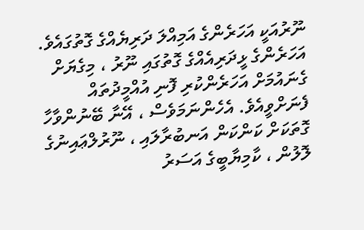ނޫރުއަކީ އަހަރެންގެ އަމިއްލަ ދަރިޔެއްގެ ގޮތުގައެވެ. އަހަރެންގެ ޅީދަރިއެއްގެ ގޮތުގައި ނޫރު ، މިގެޔަށް ގެނައުމަށް އަހަރެންކުރި ފޮނި އުއްމީދުތައް ފެނަށްވީއެވެ. އެހެންނަމަވެސް ، އޭނާ ބޭނުންވާހާ ގޮތަކަށް ކަންކަން އަނބުރާލައި ، ނޫރުލްޢައިނުގެ ލޮލުން ، ކާމިޔާބީގެ އަސަރު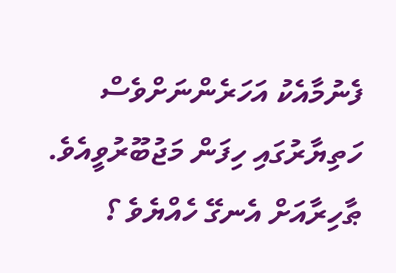ފެނުމާއެކު އަހަރެންނަށްވެސް ހަތިޔާރުގައި ހިފަން މަޖުބޫރުވީއެވެ. ޠާހިރާއަށް އެނގޭ ހެއްޔެވެ ؟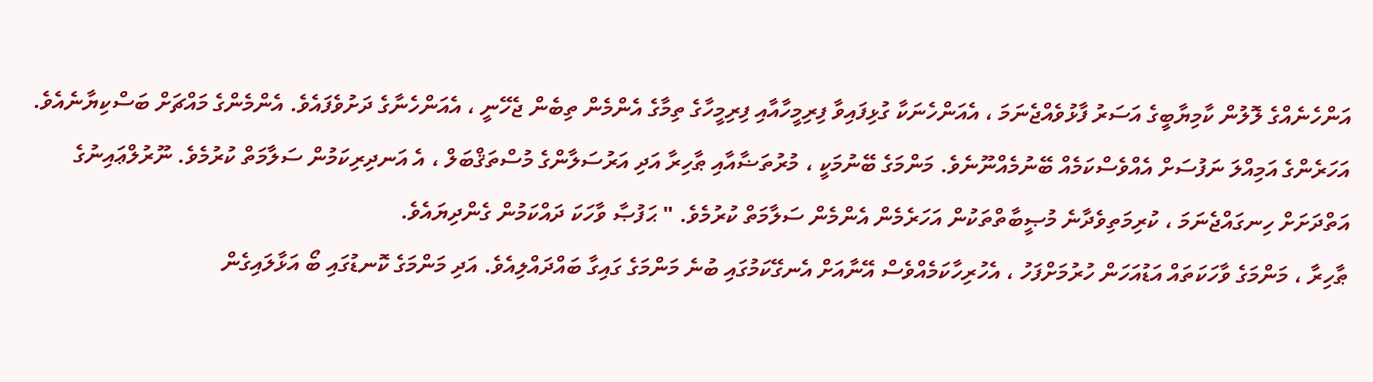އަންހެނެއްގެ ލޮލުން ކާމިޔާބީގެ އަސަރު ފާޅުވެއްޖެނަމަ ، އެއަންހެނަކާ ގުޅިފައިވާ ފިރިމީހާއާއި ފިރިމީހާގެ ތިމާގެ އެންމެން ތިބެން ޖެހޭނީ ، އެއަންހެނާގެ ދަށުވެފައެވެ. އެންމެންގެ މައްޗަށް ބަސްކިޔާނެއެވެ. އަހަރެންގެ އަމިއްލަ ނަފުސަށް އެއްވެސްކަމެއް ބޭނުމެއްނޫނެވެ. މަންމަގެ ބޭނުމަކީ ، މުރުތަޟާއާއި ޠާހިރާ އަދި އަރުސަލާންގެ މުސްތަޤްބަލް ، އެ އަނދިރިކަމުން ސަލާމަތް ކުރުމެވެ. ނޫރުލްޢައިނުގެ އަތްދަށަށް ހިނގައްޖެނަމަ ، ކުރިމަތިވެދާނެ މުޞީބާތްތަކުން އަހަރެމެން އެންމެން ސަލާމަތް ކުރުމެވެ. " ޙަފުޞާ ވާހަކަ ދައްކަމުން ގެންދިޔައެވެ.
ޠާހިރާ ، މަންމަގެ ވާހަކަތައް އަޑުއަހަން ހުރުމަށްފަހު ، އެހުރިހާކަމެއްވެސް އޭނާއަށް އެނގޭކަމުގައި ބުނެ މަންމަގެ ގައިގާ ބައްދައްލިއެވެ. އަދި މަންމަގެ ކޮނޑުގައި ބޯ އަޅާލައިގެން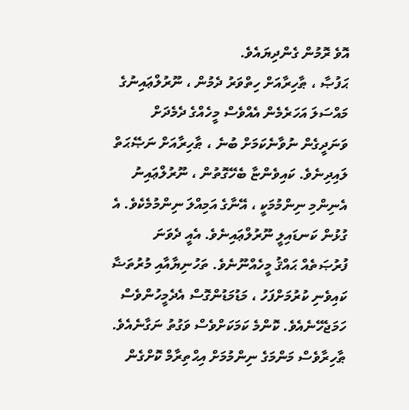އޮވެ ރޮމުން ގެންދިޔައެވެ.
ޙަފުޞާ ، ޠާހިރާއަށް ހިތްވަރު ދެމުން ، ނޫރުލްޢައިނުގެ މައްސަލަ އަހަރެމެން އެއްވެސް މީހެއްގެ ދެމެދަށް ވަނަދީގެން ނުވާނެކަމަށް ބުނެ ، ޠާހިރާއަށް ނަޞޭޙަތް ލައިދިނެވެ. ކައިވެންޏާ ބެހޭގޮތުން ، ނޫރުލްޢައިނު އެނިންމި ނިންމުމަކީ ، އޭނާގެ އަމިއްލަ ނިންމުމެކެވެ. އެ ގުޅުން ކަނޑައިލީ ނޫރުލްޢައިނެވެ. އެއީ ދެވަނަ ފުރުޞަތެއް ޙައްޤު މީހެއްނޫނެވެ. ތަހުނިޔާއާއި މުރުތަޟާ ކައިވެނި ކުރުމަށްފަހު ، މަޑުމަޑުންގޮސް އެދެމީހުންވެސް ހަމަޖެހޭނެއެވެ. ކޮންމެ ކަމަކަށްވެސް ވަގުތު ނަގާނެއެވެ. ޠާހިރާވެސް މަންމަގެ ނިންމުމަށް އިޙްތިރާމް ކޮށްގެން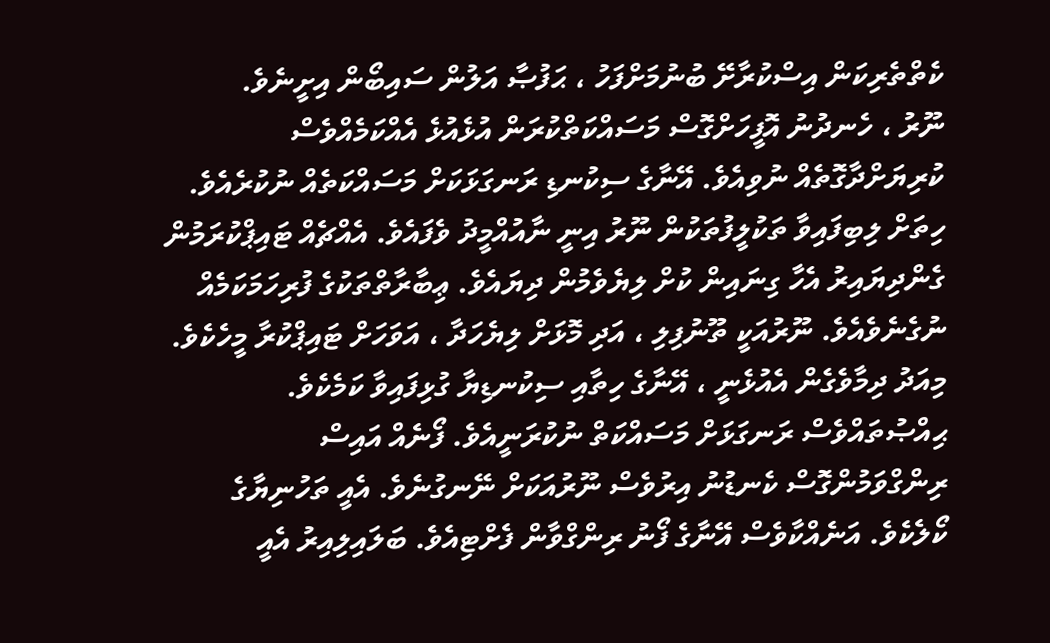ކެތްތެރިކަން އިސްކުރާށޭ ބުނުމަށްފަހު ، ޙަފުޞާ އަލުން ސައިބޯން އިށީނެވެ.
ނޫރު ، ހެނދުނު އޮފީހަށްގޮސް މަސައްކަތްކުރަން އުޅެއުޅެ އެއްކަމެއްވެސް ކުރިޔަށްދާގޮތެއް ނުވިއެވެ. އޭނާގެ ސިކުނޑި ރަނގަޅަކަށް މަސައްކަތެއް ނުކުރެއެވެ. ހިތަށް ލިބިފައިވާ ތަކުލީފުތަކުން ނޫރު އިނީ ނާއުއްމީދު ވެފައެވެ. އެއްޗެއް ޓައިޕްކުރަމުން ގެންދިޔައިރު އެހާ ގިނައިން ކުށް ލިޔެވެމުން ދިޔައެވެ. ޢިބާރާތްތަކުގެ ފުރިހަމަކަމެއް ނުގެނެވެއެވެ. ނޫރުއަކީ ތޫނުފިލި ، އަދި މޮޅަށް ލިޔެހަދާ ، އަވަހަށް ޓައިޕްކުރާ މީހެކެވެ. މިއަދު ދިމާވެގެން އެއުޅެނީ ، އޭނާގެ ހިތާއި ސިކުނޑިޔާ ގުޅިފައިވާ ކަމެކެވެ. ޙިއްޞުތައްވެސް ރަނގަޅަށް މަސައްކަތް ނުކުރަނީއެވެ. ފޯނެއް އައިސް ރިންގްވަމުންގޮސް ކެނޑުނު އިރުވެސް ނޫރުއަކަށް ނޭނގުނެވެ. އެއީ ތަހުނިޔާގެ ކޯލެކެވެ. އަނެއްކާވެސް އޭނާގެ ފޯނު ރިންގްވާން ފެށްޓިއެވެ. ބަލައިލިއިރު އެއީ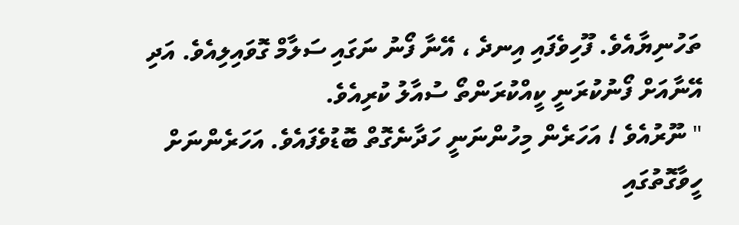ތަހުނިޔާއެވެ. ފޫހިވެފައި އިނދެ ، އޭނާ ފޯނު ނަގައި ސަލާމް ގޮވައިލިއެވެ. އަދި އޭނާއަށް ފޯނުކުރަނީ ކީއްކުރަންތޯ ސުއާލު ކުރިއެވެ.
" ނޫރުއެވެ ! އަހަރެން މިހުންނަނީ ހަދާނެގޮތް ބޮޑުވެފައެވެ. އަހަރެންނަށް ހީވާގޮތުގައި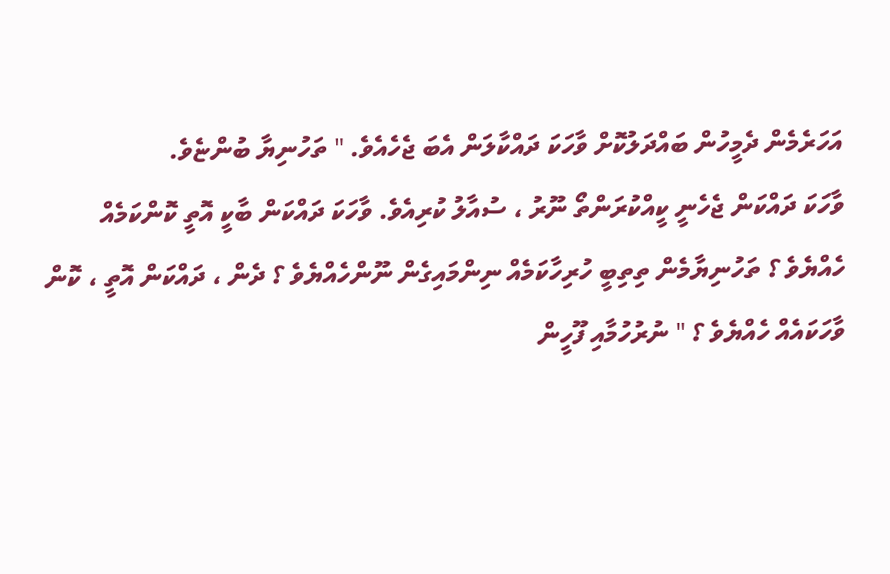އަހަރެމެން ދެމީހުން ބައްދަލުކޮށް ވާހަކަ ދައްކާލަން އެބަ ޖެހެއެވެ. " ތަހުނިޔާ ބުންޏެވެ.
ވާހަކަ ދައްކަން ޖެހެނީ ކީއްކުރަންތޯ ނޫރު ، ސުއާލު ކުރިއެވެ. ވާހަކަ ދައްކަން ބާކީ އޮތީ ކޮންކަމެއް ހެއްޔެވެ ؟ ތަހުނިޔާމެން ތިތިބީ ހުރިހާކަމެއް ނިންމައިގެން ނޫންހެއްޔެވެ ؟ ދެން ، ދައްކަން އޮތީ ، ކޮން ވާހަކައެއް ހެއްޔެވެ ؟ " ނުރުހުމާއި ފޫހީން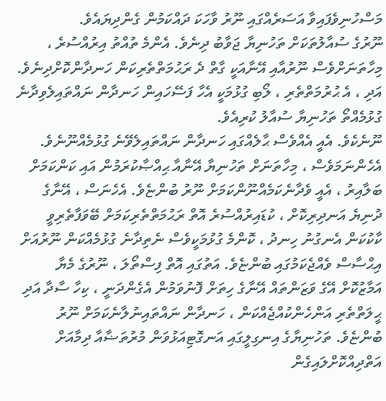މަސްހުނިވެފައިވާ އަސަރެއްގައި ނޫރު ވާހަކަ ދައްކަމުން ގެންދިޔައެވެ.
ނޫރުގެ ސުއާލުތަކަށް ތަހުނިޔާ ޖަވާބު ދިނެވެ. އެންމެ ތުއްތު އިރުއްސުރެ ، މިހާތަނަށްވެސް ނޫރުއާއި އޭނާއަކީ ގާތް ދެ ރަޙުމަތްތެރިކަން ހަނދާންކޮށްދިނެވެ. އަދި ، އެ ޙުރުމަތްތެރި ، ލޯބި ގުޅުމަކީ އެހާ ފަސޭހައިން ހަނދާން ނައްތައިލެވިދާނެ ގުޅުމެއްތޯ ތަހުނިޔާ ސުއާލު ކުރިއެވެ.
ނޫނެކެވެ. އެއީ އެއްވެސް ޙާލެއްގައި ހަނދާން ނައްތައިލެވޭނެ ގުޅުމެއްނޫނެވެ. އެހެންނަމަވެސް ، މިހާތަނަށް ތަހުނިޔާ އޭނާއާ ޙިއްޞާކުރަމުން އައި ކަންކަމަށް ބަލާއިރު ، އެއީ ވެދާނެކަމެއްނޫންކަމަށް ނޫރު ބުންޏެވެ. އެހެނަސް ، އޭނާގެ ދުނިޔެ އަނދިރިކޮށް ، ކުޑައިރުއްސުރެ އޮތް ރަޙުމަތްތެރިކަމަށް ބޭވަފާތެރިވީ ކާކުކަން އެނގުނު ހިނދު ، ކޮންމެ ގުޅުމަކީވެސް ނެތިދާނެ ގުޅުމެއްކަން ނޫރުއަށް އިޙްސާސް ވެއްޖެކަމުގައި ބުންޏެވެ. އަތުގައި އޮތް ފިސްތޯލަ ، ނޫރުގެ މެޔާ އަމާޒުކޮށް އޭގެ ވަޒަންތައް އޭނާގެ ހިތަށް ފޮނުވަމުން އެގެންދަނީ ، ކިހާ ސާދާ އަދި ޙީލަތްތެރި އަންހެންކުއްޖެއްކަން ، ހަނދާން ނައްތައިނުލާނެކަމަށް ނޫރު ބުންޏެވެ. ތަހުނިޔާގެ އިނގިލީގައި އަނގޮޓިއަޅުވަން މުރުތަޟާއާ ދިމާއަށް އަތްދިއްކޮށްލައިގެން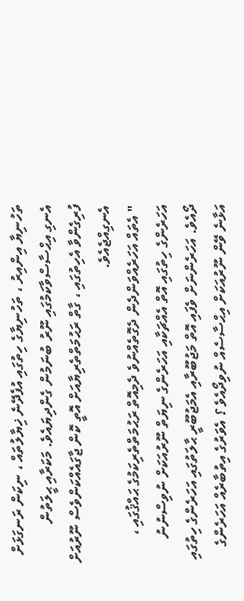ތަހުނިޔާ އިންއިރު ، ތަހުނިޔާގެ ހިތުގައި އުފެދޭނެ ޚިޔާލުތައް ، ނިކަން ރަނގަޅަށް އެނގި އިޙްސާސްވާކަމުގައި ނޫރު ބުނަމުން ގެންދިޔައެވެ. މަކަރާއި ޙީލަތުން ފުރިގެންވާ އެހިތުގައި ، ގާތް ރަޙުމަތްތެރިޔާއަށް އޮތީ ކޮން ޖާގައެއްކަންވެސް ނޫރުއަށް އެނގިއްޖެއެވެ.
" އެތައް އަހަރެއްވަންދެން ދެގޮތެއްނުވެ ދެމިއޮތް ރަޙުމަތްތެރިކަމުގެ ޙައްޤުގައި ، އަހަރެންގެ ހިތުގައި އޮތް އެއްޗަކާއި އަހަރެންގެ ނިޔަތް ނޫރުއަކަށް ނުވިސްނުނު ދޯއެވެ. އަހަރެންނަށް ވެފައި އޮތް މަޖުބޫރާއި އެމަޖުބޫރީ ޙާލަތުގައި އަހަރެންގެ ހިތުގައި އަޅާނެ ވޭން ނޫރުއަކަށް އިޙްސާސެއް ނުވިދޯއެވެ ؟ އެވަރުގެ އިތުބާރެއް އަހަރެންގެ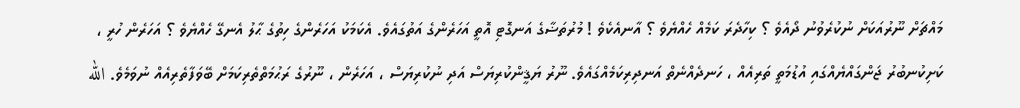މައްޗަށް ނޫރުއަކަށް ނުކުރެވުނު ދޯއެވެ ؟ ކިހާދެރަ ކަމެއް ހެއްޔެވެ ؟ އާނއެކެވެ ! މުރުތަޟާގެ އަނގޮޓި އޮތީ އަހަރެންގެ އަތުގައެވެ. އެކަމަކު އަހަރެންގެ ހިތުގެ ޙާލު އެނގޭ ހެއްޔެވެ ؟ އަހަރެން ހުރީ ، ކަށިކުނބުރު ޖަންގައްޔެއްގައި އުޑުމަތީ ތަރިއެއް ، ހަނދެއްނެތް އަނދިރިކަމެއްގައެވެ. ނޫރު ޔަޤީންކުރިޔަސް އަދި ނުކުރިޔަސް ، އަހަރެން ، ނޫރުގެ ރަޙުމަތްތެރިކަމަށް ބޭވަފާތެރިއެއް ނުވަމެވެ. الله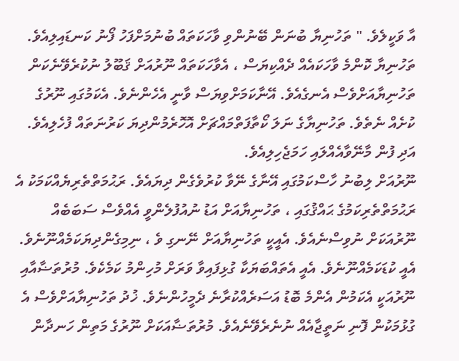އާ ވަކީލެވެ. " ތަހުނިޔާ ބުނަން ބޭނުންވި ވާހަކަތައް ބުނުމަށްފަހު ފޯނު ކަނޑައިލިއެވެ.
ތަހުނިޔާ ކޮންމެ ވާހަކައެއް ދެއްކިޔަސް ، އެވާހަކަތައް ނޫރުއަށް ޤަބޫލު ނުކުރެވޭނެކަން ތަހުނިޔާއަށްވެސް އެނގެއެވެ. އޭނާކަމަށްވިޔަސް ވާނީ އެހެންނެވެ. އެކަމުގައި ނޫރުގެ ކުށެއް ނެތެވެ. ތަހުނިޔާގެ ނަލަ ކޯތާފަތްމައްޗަށް އޮހޮރެމުންދިޔަ ކަރުނަތައް ފުހެލިއެވެ. އަދި ފުން މާނޭވާއެއްލައި ހަމަޖެހިލިއެވެ.
ނޫރުއަށް ލިބުނު ހާސްކަމުގައި އޭނާގެ ނޭވާ ކުރުވެގެން ދިޔައެވެ. ރަޙުމަތްތެރިޔެއްކަމަކު އެ ރަޙުމަތްތެރިކަމުގެ ޙައްޤުގައި ، ތަހުނިޔާއަށް އަޑު ނުއުފުލެންވީ އެއްވެސް ސަބަބެއް ނޫރުއަކަށް ނުވިސްނެއެވެ. އެއީކީ ތަހުނިޔާއަށް ނޭނގި ވެ ، ނިމިގެންދިޔަކަމެއްނޫނެވެ. އެއީ ކުޑަކަމެއްނޫނެވެ. އެއީ އެތައްބަޔަކާ ގުޅިފައިވާ ވަރަށް މުހިންމު ކަމެކެވެ. މުރުތަޟާއާއި ނޫރުއަކީ އެކަމުން އެންމެ ބޮޑު އަސަރެއްކުރާނެ ދެމީހުންނެވެ. ޚުދު ތަހުނިޔާއަށްވެސް އެ ގުޅުމަކުން ފޮނި ނަތީޖާއެއް ނުނެރެވޭނެއެވެ. މުރުތަޟާއަކަށް ނޫރުގެ މަތިން ހަނދާން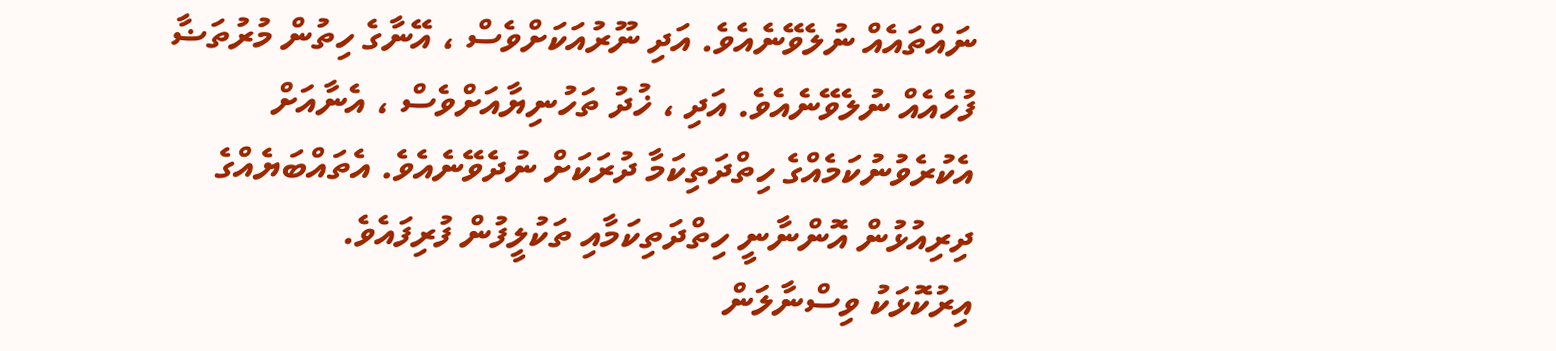ނައްތައެއް ނުލެވޭނެއެވެ. އަދި ނޫރުއަކަށްވެސް ، އޭނާގެ ހިތުން މުރުތަޟާ ފުހެއެއް ނުލެވޭނެއެވެ. އަދި ، ޚުދު ތަހުނިޔާއަށްވެސް ، އެނާއަށް އެކުރެވުނުކަމެއްގެ ހިތްދަތިކަމާ ދުރަކަށް ނުދެވޭނެއެވެ. އެތައްބަޔެއްގެ ދިރިއުޅުން އޮންނާނީ ހިތްދަތިކަމާއި ތަކުލީފުން ފުރިފައެވެ.
އިރުކޮޅަކު ވިސްނާލަން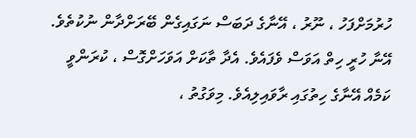ހުރުމަށްފަހު ، ނޫރު ، އޭނާގެ ދަބަސް ނަގައިގެން ބޭރަށްދާން ނުކުތެވެ. އޭނާ ހުރީ ހިތް އަވަސް ވެފައެވެ. އެދާ ތާކަށް އަވަހަށްގޮސް ، ކުރަންވީ ކަމެއް އޭނާގެ ހިތުގައި ރާވައިލިއެވެ. މިވަގުތު ،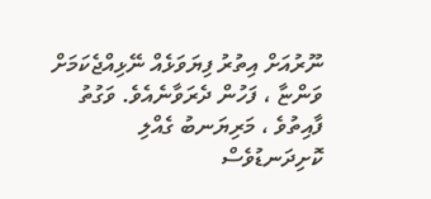ނޫރުއަށް އިތުރު ފިޔަވަޅެއް ނޭޅިއްޖެކަމަށް ވަންޏާ ، ފަހުން ދެރަވާނެއެވެ. ވަގުތު ފާއިތުވެ ، މަރިޔަނބު ގެއްލި ކޮށިދަނޑުވެސް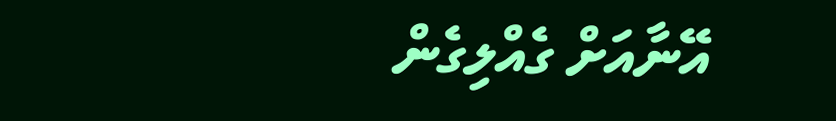އޭނާއަށް ގެއްލިގެން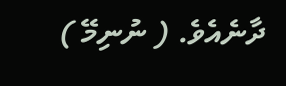ދާނެއެވެ. ( ނުނިމޭ )